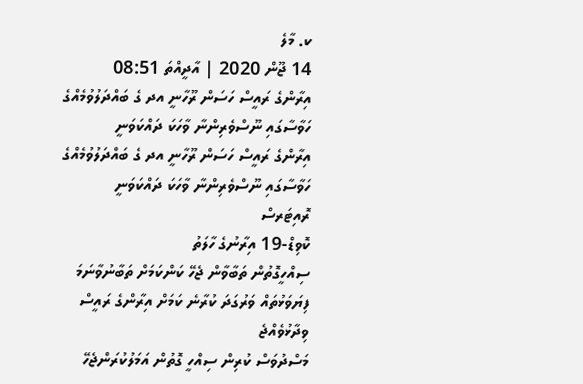ކ. މާލެ
14 ޖޫން 2020 | އާދީއްތަ 08:51
އިރާންގެ ރައީސް ހަސަން ރޫހާނީ އދ ގެ ބައްދަލުވުމެއްގެ ހަވާސާގައި ނޫސްވެރިންނާ ވާހަކަ ދައްކަވަނީ
އިރާންގެ ރައީސް ހަސަން ރޫހާނީ އދ ގެ ބައްދަލުވުމެއްގެ ހަވާސާގައި ނޫސްވެރިންނާ ވާހަކަ ދައްކަވަނީ
ރޮއިޓަރސް
ކޮވިޑް-19 އިރާނުގެ ހާލަތު
ސިއްހީގޮތުން ތަބާވާން ޖެހޭ ކަންކަމަށް ތަބާނުވާނަމަ ފިޔަވަޅުތައް ވަރުގަދަ ކުރާނެ ކަމަށް އިރާންގެ ރައީސް ވިދާޅުވެއްޖެ
މަސްދުވަސް ކުރިން ސިއްހީ ގޮތުން އަމަލުކުރަންޖެހޭ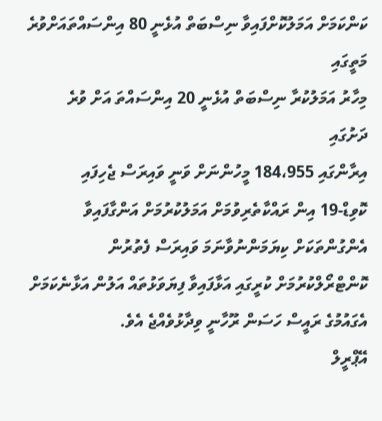ކަންކަމަށް އަމަލުކޮށްފައިވާ ނިސްބަތް އުޅެނީ 80 އިންސައްތައަށްވުރެ މަތީގައި
މިހާރު އަމަލުކުރާ ނިސްބަތް އުޅެނީ 20 އިންސައްތަ އަށް ވުރެ ދަށުގައި
އިރާންގައި 184،955 މީހުންނަށް ވަނީ ވައިރަސް ޖެހިފައި
ކޮވިޑް-19 އިން ރައްކާތެރިވުމަށް އަމަލުކުރުމަށް އަންގާފައިވާ އެންގުންތަކަށް ކިޔަމަންނުވާނަމަ ވައިރަސް ފެތުރުން ކޮންޓްރޯލްކުރުމަށް ކުރީގައި އަޅާފައިވާ ފިޔަވަޅުތައް އަލުން އަޅާނެކަމަށް އެގައުމުގެ ރައީސް ހަސަން ރޫހާނީ ވިދާޅުވެއްޖެ އެވެ.
އޭޕްރީލް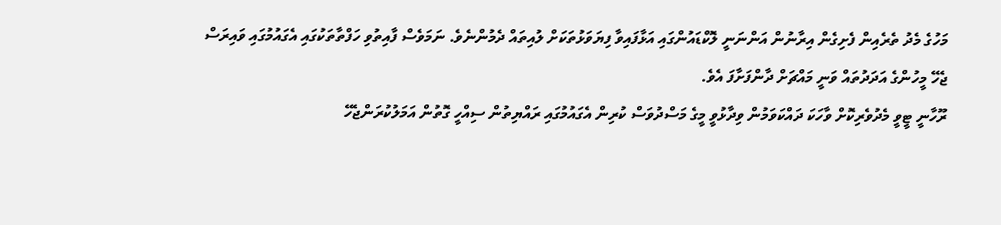މަހުގެ މެދު ތެރެއިން ފެށިގެން އިރާނުން އަންނަނީ ލޮކްޑައުންގައި އަޅާފައިވާ ފިޔަވަޅުތަކަށް ލުއިތައް ދެމުންނެވެ. ނަމަވެސް ފާއިތުވި ހަފްތާތަކުގައި އެގައުމުގައި ވައިރަސް ޖެހޭ މީހުންގެ އަދަދުތައް ވަނީ މައްޗަށް ދާންފަށާފަ އެވެ.
ރޫހާނީ ޓީވީ މެދުވެރިކޮށް ވާހަކަ ދައްކަވަމުން ވިދާޅުވީ މީގެ މަސްދުވަސް ކުރިން އެގައުމުގައި ރައްޔިތުން ސިއްހީ ގޮތުން އަމަލުކުރަންޖެހޭ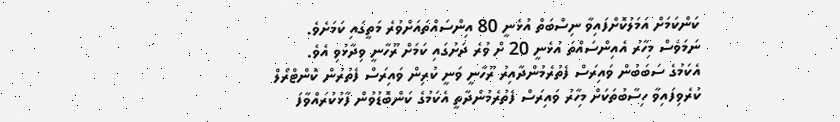ކަންކަމަށް އަމަލުކޮށްފައިވާ ނިސްބަތް އުޅެނީ 80 އިންސައްތައަށްވުރެ މަތީގައި ކަމަށެވެ. ނަމަވެސް މިހާރު އެއިންސައްތަ އުޅެނީ 20 ށް ވުރެ ދަށުގައި ކަމަށް ރޫހާނީ ވިދާޅުވި އެވެ. އެކަމުގެ ސަބަބުން ވައިރަސް ފެތުރެމުންދާއިރު ރޫހާނީ ވަނީ ކުރިން ވައިރަސް ފެތުރުން ކޮންޓްރޯލް ކުރެވިފައިވާ ހިސާބުތަކަށް މިހާރު ވައިރަސް ފެތުރެމުންދާތީ އެކަމުގެ ކަންބޮޑުވުން ފާޅުކުރައްވާފަ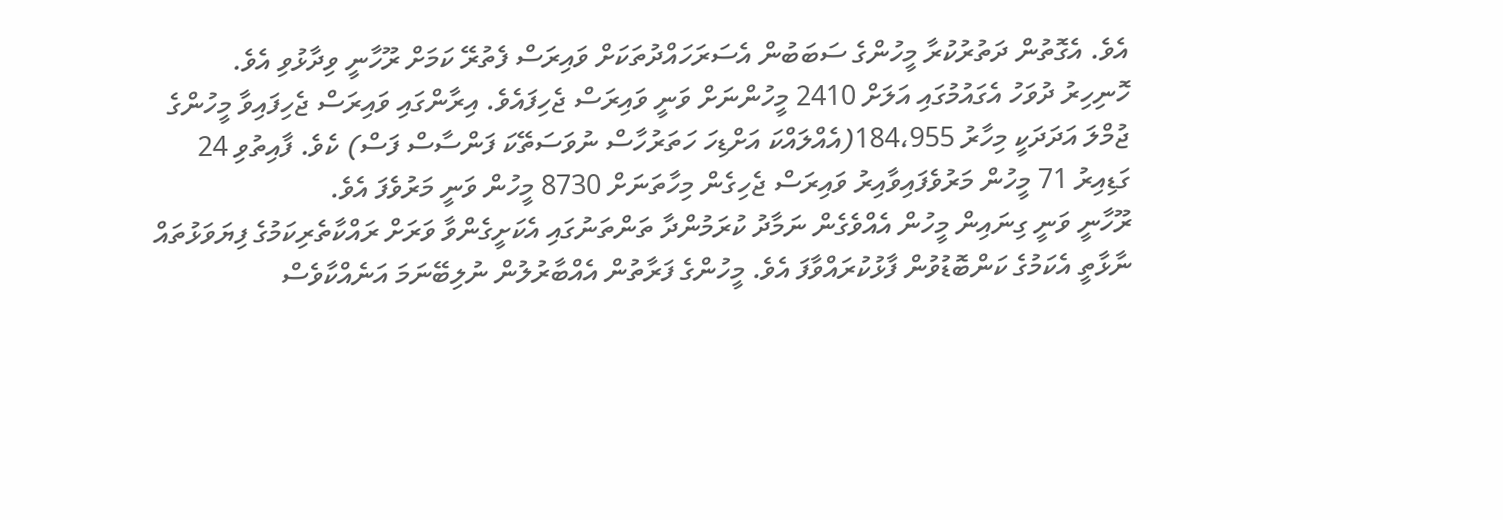އެވެ. އެގޮތުން ދަތުރުކުރާ މީހުންގެ ސަބަބުން އެސަރަހައްދުތަކަށް ވައިރަސް ފެތުރޭ ކަމަށް ރޫހާނީ ވިދާޅުވި އެވެ.
ހޮނިހިރު ދުވަހު އެގައުމުގައި އަލަށް 2410 މީހުންނަށް ވަނީ ވައިރަސް ޖެހިފައެވެ. އިރާންގައި ވައިރަސް ޖެހިފައިވާ މީހުންގެ ޖުމްލަ އަދަދަކީ މިހާރު 184،955(އެއްލައްކަ އަށްޑިހަ ހަތަރުހާސް ނުވަސަތޭކަ ފަންސާސް ފަސް) ކެވެ. ފާއިތުވި 24 ގަޑިއިރު 71 މީހުން މަރުވެފައިވާއިރު ވައިރަސް ޖެހިގެން މިހާތަނަށް 8730 މީހުން ވަނީ މަރުވެފަ އެވެ.
ރޫހާނީ ވަނީ ގިނައިން މީހުން އެއްވެގެން ނަމާދު ކުރަމުންދާ ތަންތަނުގައި އެކަށީގެންވާ ވަރަށް ރައްކާތެރިކަމުގެ ފިޔަވަޅުތައް ނާޅާތީ އެކަމުގެ ކަންބޮޑުވުން ފާޅުކުރައްވާފަ އެވެ. މީހުންގެ ފަރާތުން އެއްބާރުލުން ނުލިބޭނަމަ އަނެއްކާވެސް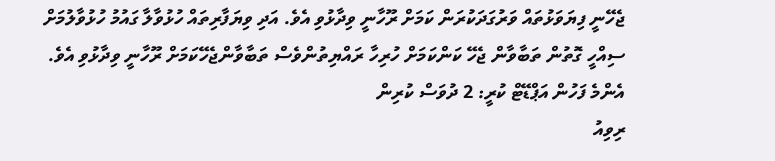ޖެހޭނީ ފިޔަވަޅުތައް ވަރުގަދަކުރަން ކަމަށް ރޫހާނީ ވިދާޅުވި އެވެ. އަދި ވިޔަފާރިތައް ހުޅުވާލާ ގައުމު ހުޅުވާލުމަށް ސިއްހީ ގޮތުން ތަބާވާން ޖެހޭ ކަންކަމަށް ހުރިހާ ރައްޔިތުންވެސް ތަބާވާންޖެހޭކަމަށް ރޫހާނީ ވިދާޅުވި އެވެ.
އެންމެ ފަހުން އަޕްޑޭޓް ކުރީ: 2 ދުވަސް ކުރިން
ރިވިއު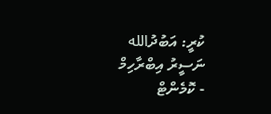ކުރީ: އަބުދުالله ނަސީރު އިބްރާހިމް
- ކޮމެންޓް